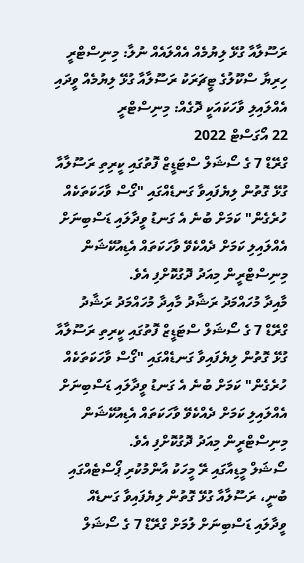ރަސޫލާއާ ގުޅޭ ލިޔުމެއް އެއްލައެއް ނުލާ: މިނިސްޓްރީ
ހިރިޔާ ސްކޫލުގެ ޓީޗަރަކު ރަސޫލާއާ ގުޅޭ ލިޔުމެއް ވީދައި އެއްލައިލި ވާހަކައަކީ ދޮގެއް: މިނިސްޓްރީ
22 އޯގަސްޓް 2022
ގްރޭޑް 7 ގެ ސޯޝަލް ސްޓަޑީޒް ފޮތުގައި ކީރިތި ރަސޫލާއާ ގުޅޭ ގޮތުން ލިޔެފައިވާ ގަނޑެއްގައި "ގޯސް ވާހަކަތަކެއް ހުރެގެން" ކަމަށް ބުނެ އެ ގަނޑު ވީދާލައި ޑަސްބިނަށް އެއްލައިލި ކަމަށް ދެއްކެވޭ ވާހަކަތައް އެޑިއުކޭޝަން މިނިސްޓްރީން މިއަދު ދޮގުކޮށްފި އެވެ.
މާއިދާ މުހައްމަދު ރަޝާދު މާއިދާ މުހައްމަދު ރަޝާދު
ގްރޭޑް 7 ގެ ސޯޝަލް ސްޓަޑީޒް ފޮތުގައި ކީރިތި ރަސޫލާއާ ގުޅޭ ގޮތުން ލިޔެފައިވާ ގަނޑެއްގައި "ގޯސް ވާހަކަތަކެއް ހުރެގެން" ކަމަށް ބުނެ އެ ގަނޑު ވީދާލައި ޑަސްބިނަށް އެއްލައިލި ކަމަށް ދެއްކެވޭ ވާހަކަތައް އެޑިއުކޭޝަން މިނިސްޓްރީން މިއަދު ދޮގުކޮށްފި އެވެ.
ސޯޝަލް މީޑިއާގައި ރޭ މީހަކު އާންމުކުރި ޕޯސްޓެއްގައި ބުނީ، ރަސޫލާއާ ގުޅޭ ގޮތުން ލިޔެފައިވާ ގަނޑެއް ވީދާލައި ޑަސްބިނަށް ލުމަށް ގްރޭޑް 7 ގެ ސޯޝަލް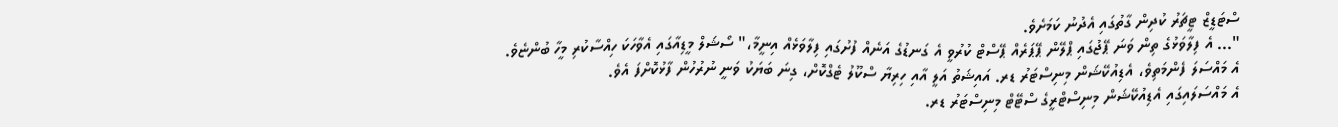ސްޓަޑީޒް ޓީޗަރު ކުދިން ގާތުގައި އެދުނު ކަމަށެވެ.
"... އެ ފިލާވަޅުގެ ތިން ވަނަ ޕޭޖުގައި ޕްލޭން ޕޭޕަރެއް ޕޭސްޓް ކުރުވީ އެ ގަނޑުގެ އަނެއް ފުށުގައި ފިލާވަޅެއް އިނީމާ،" ސޯޝަލް މީޑިއާގައި އެވާހަކަ ހިއްސާކުރި މީހާ ބުންޏެވެ.
އެ މައްސަލަ ފެންމަތިވެ، އެޑިއުކޭޝަން މިނިސްޓަރު ޑރ. އައިޝަތު އަލީ އާއި ހިރިޔާ ސްކޫލު ޓެގްކޮށް، ގިނަ ބަޔަކު ވަނީ ނުރުހުން ފާޅުކޮށްފަ އެވެ.
އެ މައްސަލައިގައި އެޑިއުކޭޝަން މިނިސްޓްރީގެ ސްޓޭޓް މިނިސްޓަރު ޑރ.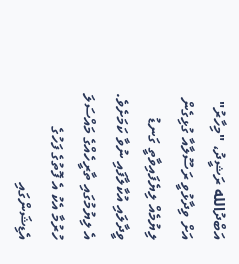އަބްދުالله ރަޝީދު، "މިހާރު" އަށް ވިދާޅުވީ ރަސޫލާއާ ގުޅިގެން ލިޔުމެއް ލިޔެފައިވާތީ ގަނޑު ވީދާލައި އުކާލާފައި ނުވާ ކަމަށެވެ.
އެ ލިޔުމުގައި ތާރީހެއްގެ މައްސަލަ ހުރުމާ އެކު އެ ފޮތުގެ ފަހުގެ އެޑިޝަންގައި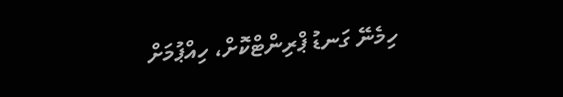ހިމެނޭ ގަނޑު ޕްރިންޓްކޮށް، ހިއްޕުމަށް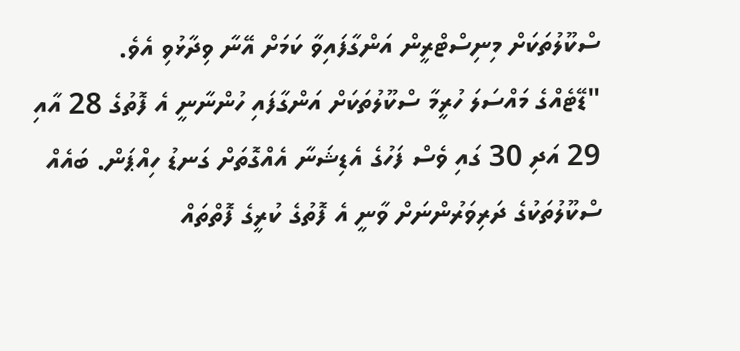ސްކޫލުތަކަށް މިނިސްޓްރީން އަންގާފައިވާ ކަމަށް އޭނާ ވިދާޅުވި އެވެ.
"ޑޭޓެއްގެ މައްސަލަ ހުރީމާ ސްކޫލުތަކަށް އަންގާފައި ހުންނާނީ އެ ފޮތުގެ 28 އާއި 29 އަދި 30 ގައި ވެސް ފަހުގެ އެޑިޝަނާ އެއްގޮތަށް ގަނޑު ހިއްޕަން. ބައެއް ސްކޫލުތަކުގެ ދަރިވަރުންނަށް ވާނީ އެ ފޮތުގެ ކުރީގެ ފޮތްތައް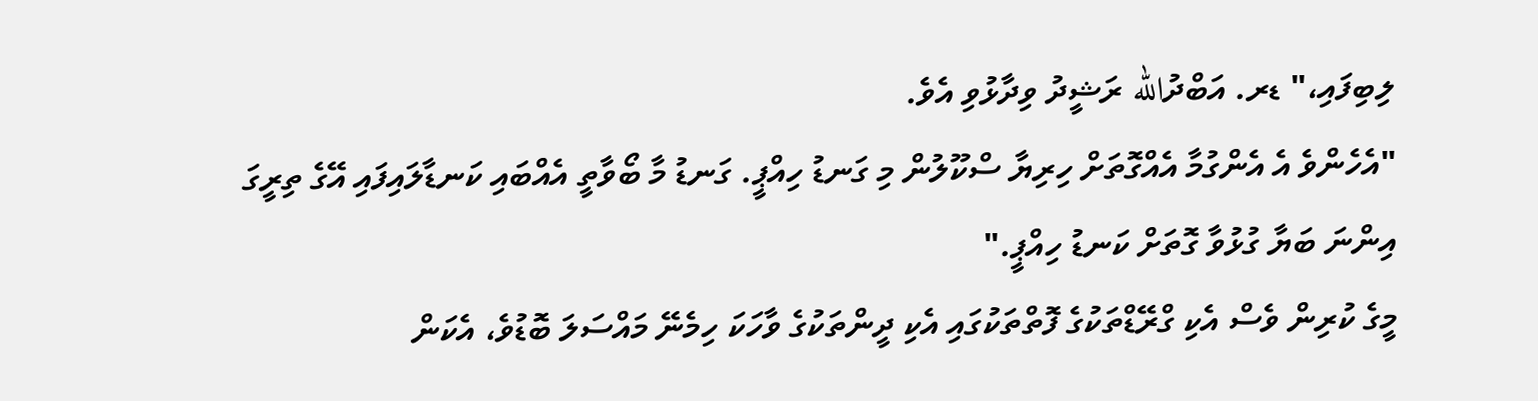ލިބިފައި،" ޑރ. އަބްދުالله ރަޝީދު ވިދާޅުވި އެވެ.
"އެހެންވެ އެ އެންގުމާ އެއްގޮތަށް ހިރިޔާ ސްކޫލުން މި ގަނޑު ހިއްޕީ. ގަނޑު މާ ބޯވާތީ އެއްބައި ކަނޑާލައިފައި އޭގެ ތިރީގަ އިންނަ ބަޔާ ގުޅުވާ ގޮތަށް ކަނޑު ހިއްޕީ."
މީގެ ކުރިން ވެސް އެކި ގްރޭޑްތަކުގެ ފޮތްތަކުގައި އެކި ދީންތަކުގެ ވާހަކަ ހިމެނޭ މައްސަލަ ބޮޑުވެ، އެކަން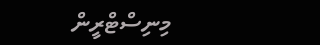މިނިސްޓްރީން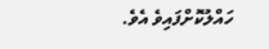ހައްލުކޮށްފައިވެ އެވެ.